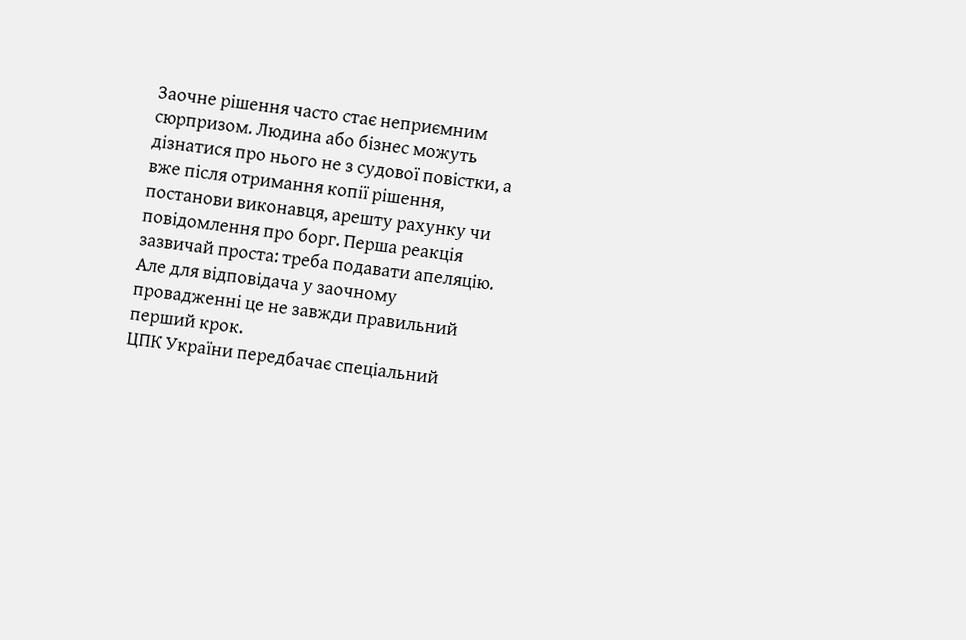Заочне рішення часто стає неприємним сюрпризом. Людина або бізнес можуть дізнатися про нього не з судової повістки, а вже після отримання копії рішення, постанови виконавця, арешту рахунку чи повідомлення про борг. Перша реакція зазвичай проста: треба подавати апеляцію. Але для відповідача у заочному провадженні це не завжди правильний перший крок.
ЦПК України передбачає спеціальний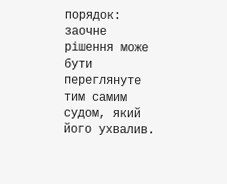порядок: заочне рішення може бути переглянуте тим самим судом, який його ухвалив.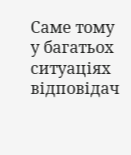Саме тому у багатьох ситуаціях відповідач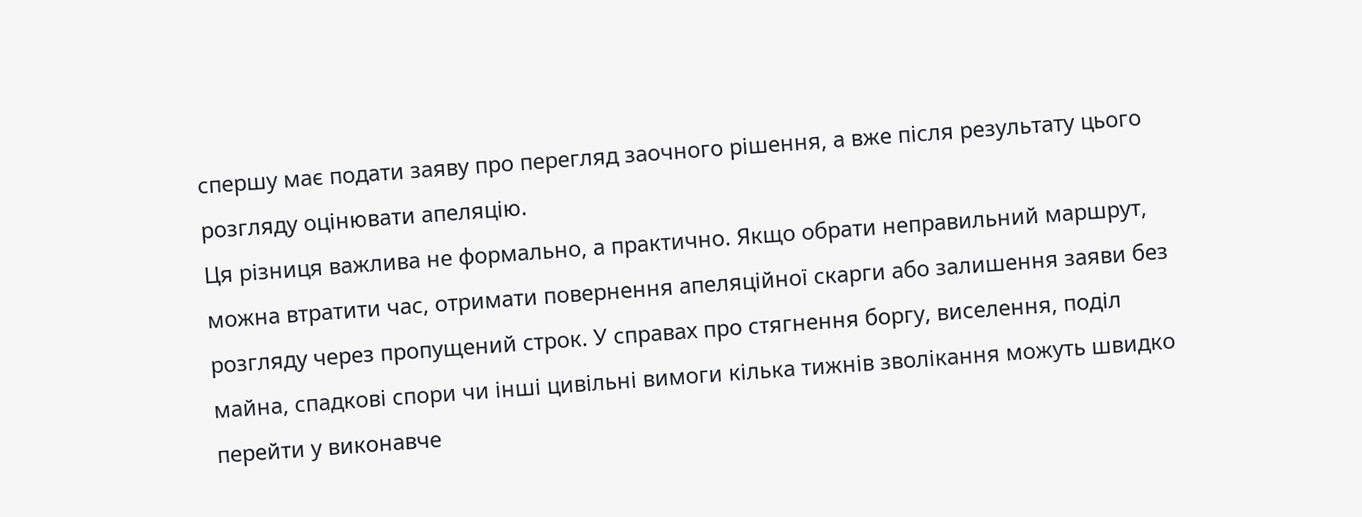спершу має подати заяву про перегляд заочного рішення, а вже після результату цього розгляду оцінювати апеляцію.
Ця різниця важлива не формально, а практично. Якщо обрати неправильний маршрут, можна втратити час, отримати повернення апеляційної скарги або залишення заяви без розгляду через пропущений строк. У справах про стягнення боргу, виселення, поділ майна, спадкові спори чи інші цивільні вимоги кілька тижнів зволікання можуть швидко перейти у виконавче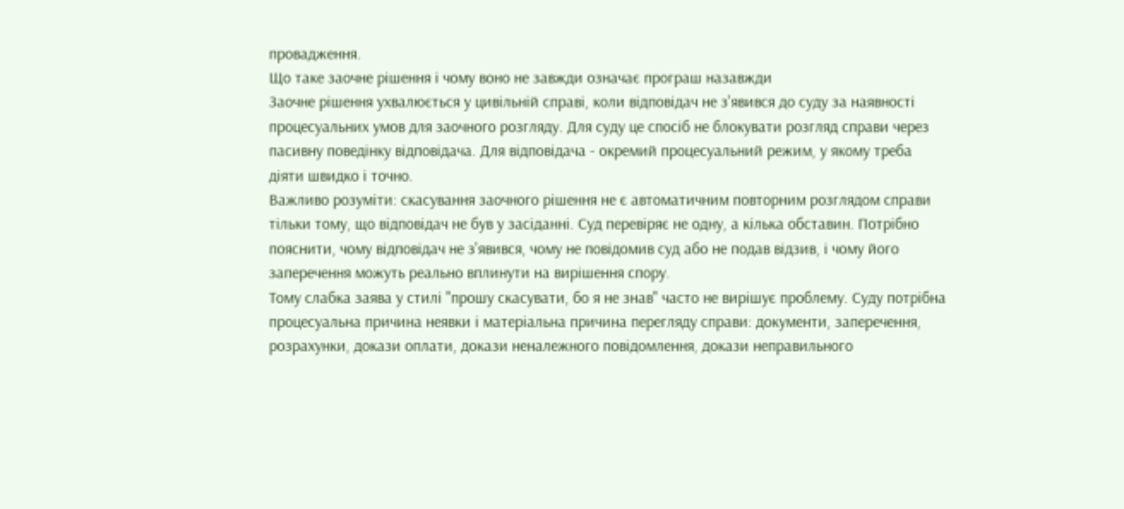провадження.
Що таке заочне рішення і чому воно не завжди означає програш назавжди
Заочне рішення ухвалюється у цивільній справі, коли відповідач не з'явився до суду за наявності процесуальних умов для заочного розгляду. Для суду це спосіб не блокувати розгляд справи через пасивну поведінку відповідача. Для відповідача - окремий процесуальний режим, у якому треба діяти швидко і точно.
Важливо розуміти: скасування заочного рішення не є автоматичним повторним розглядом справи тільки тому, що відповідач не був у засіданні. Суд перевіряє не одну, а кілька обставин. Потрібно пояснити, чому відповідач не з'явився, чому не повідомив суд або не подав відзив, і чому його заперечення можуть реально вплинути на вирішення спору.
Тому слабка заява у стилі "прошу скасувати, бо я не знав" часто не вирішує проблему. Суду потрібна процесуальна причина неявки і матеріальна причина перегляду справи: документи, заперечення, розрахунки, докази оплати, докази неналежного повідомлення, докази неправильного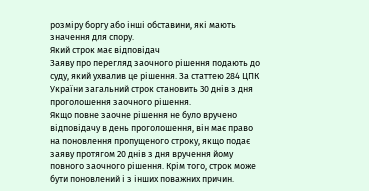розміру боргу або інші обставини, які мають значення для спору.
Який строк має відповідач
Заяву про перегляд заочного рішення подають до суду, який ухвалив це рішення. За статтею 284 ЦПК України загальний строк становить 30 днів з дня проголошення заочного рішення.
Якщо повне заочне рішення не було вручено відповідачу в день проголошення, він має право на поновлення пропущеного строку, якщо подає заяву протягом 20 днів з дня вручення йому повного заочного рішення. Крім того, строк може бути поновлений і з інших поважних причин.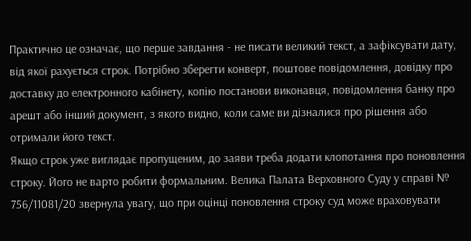Практично це означає, що перше завдання - не писати великий текст, а зафіксувати дату, від якої рахується строк. Потрібно зберегти конверт, поштове повідомлення, довідку про доставку до електронного кабінету, копію постанови виконавця, повідомлення банку про арешт або інший документ, з якого видно, коли саме ви дізналися про рішення або отримали його текст.
Якщо строк уже виглядає пропущеним, до заяви треба додати клопотання про поновлення строку. Його не варто робити формальним. Велика Палата Верховного Суду у справі № 756/11081/20 звернула увагу, що при оцінці поновлення строку суд може враховувати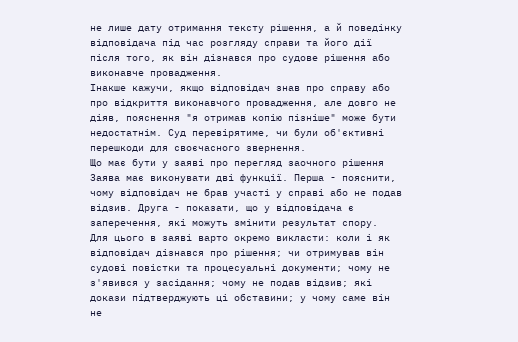не лише дату отримання тексту рішення, а й поведінку відповідача під час розгляду справи та його дії після того, як він дізнався про судове рішення або виконавче провадження.
Інакше кажучи, якщо відповідач знав про справу або про відкриття виконавчого провадження, але довго не діяв, пояснення "я отримав копію пізніше" може бути недостатнім. Суд перевірятиме, чи були об'єктивні перешкоди для своєчасного звернення.
Що має бути у заяві про перегляд заочного рішення
Заява має виконувати дві функції. Перша - пояснити, чому відповідач не брав участі у справі або не подав відзив. Друга - показати, що у відповідача є заперечення, які можуть змінити результат спору.
Для цього в заяві варто окремо викласти: коли і як відповідач дізнався про рішення; чи отримував він судові повістки та процесуальні документи; чому не з'явився у засідання; чому не подав відзив; які докази підтверджують ці обставини; у чому саме він не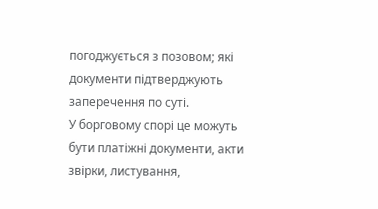погоджується з позовом; які документи підтверджують заперечення по суті.
У борговому спорі це можуть бути платіжні документи, акти звірки, листування,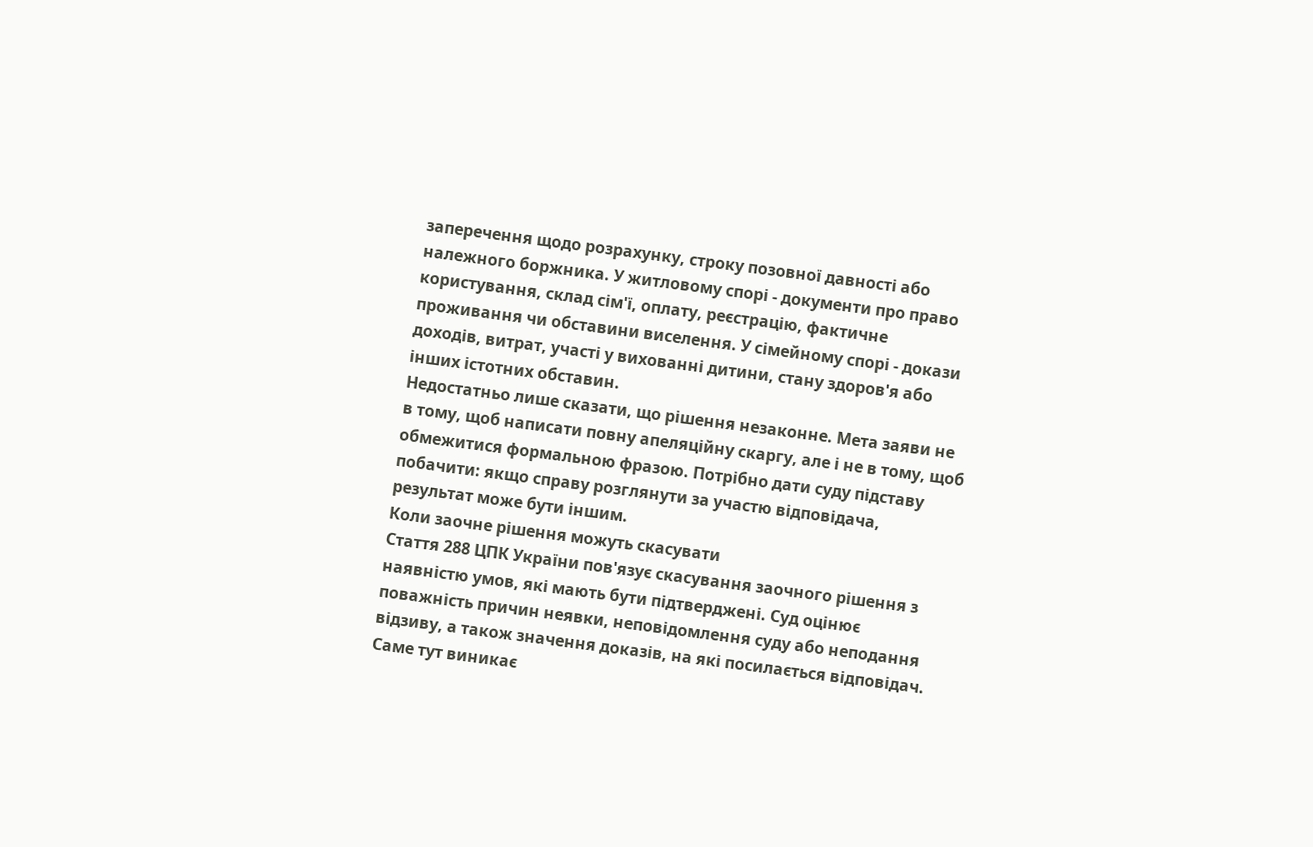заперечення щодо розрахунку, строку позовної давності або належного боржника. У житловому спорі - документи про право користування, склад сім'ї, оплату, реєстрацію, фактичне проживання чи обставини виселення. У сімейному спорі - докази доходів, витрат, участі у вихованні дитини, стану здоров'я або інших істотних обставин.
Недостатньо лише сказати, що рішення незаконне. Мета заяви не в тому, щоб написати повну апеляційну скаргу, але і не в тому, щоб обмежитися формальною фразою. Потрібно дати суду підставу побачити: якщо справу розглянути за участю відповідача, результат може бути іншим.
Коли заочне рішення можуть скасувати
Стаття 288 ЦПК України пов'язує скасування заочного рішення з наявністю умов, які мають бути підтверджені. Суд оцінює поважність причин неявки, неповідомлення суду або неподання відзиву, а також значення доказів, на які посилається відповідач.
Саме тут виникає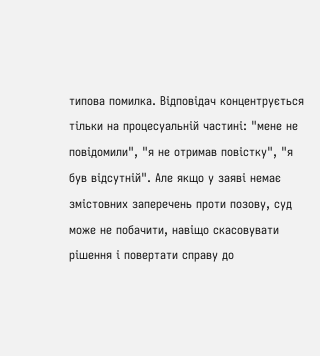типова помилка. Відповідач концентрується тільки на процесуальній частині: "мене не повідомили", "я не отримав повістку", "я був відсутній". Але якщо у заяві немає змістовних заперечень проти позову, суд може не побачити, навіщо скасовувати рішення і повертати справу до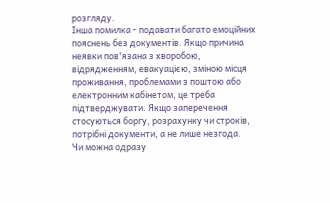розгляду.
Інша помилка - подавати багато емоційних пояснень без документів. Якщо причина неявки пов'язана з хворобою, відрядженням, евакуацією, зміною місця проживання, проблемами з поштою або електронним кабінетом, це треба підтверджувати. Якщо заперечення стосуються боргу, розрахунку чи строків, потрібні документи, а не лише незгода.
Чи можна одразу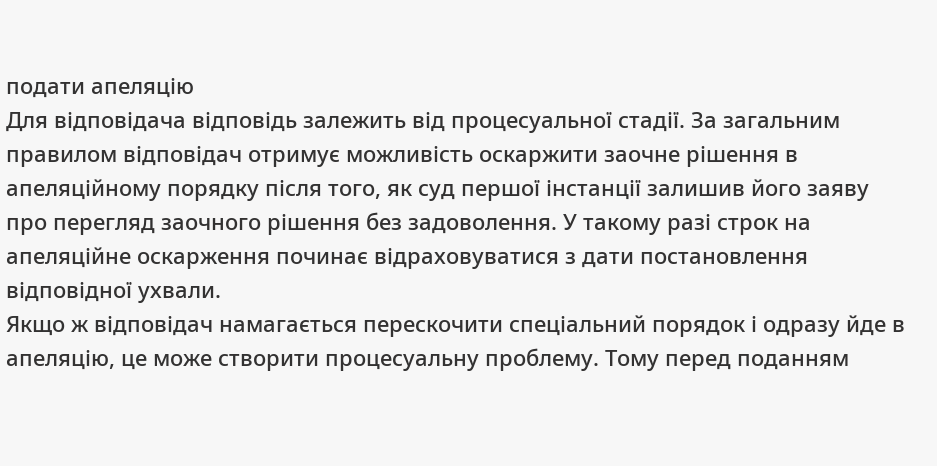подати апеляцію
Для відповідача відповідь залежить від процесуальної стадії. За загальним правилом відповідач отримує можливість оскаржити заочне рішення в апеляційному порядку після того, як суд першої інстанції залишив його заяву про перегляд заочного рішення без задоволення. У такому разі строк на апеляційне оскарження починає відраховуватися з дати постановлення відповідної ухвали.
Якщо ж відповідач намагається перескочити спеціальний порядок і одразу йде в апеляцію, це може створити процесуальну проблему. Тому перед поданням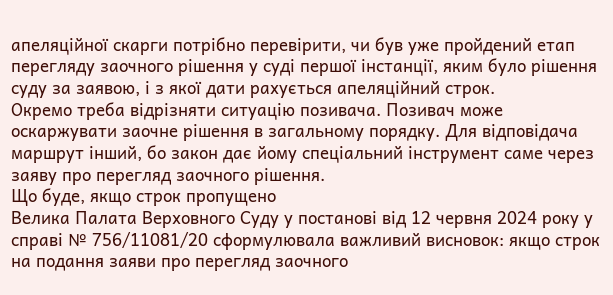апеляційної скарги потрібно перевірити, чи був уже пройдений етап перегляду заочного рішення у суді першої інстанції, яким було рішення суду за заявою, і з якої дати рахується апеляційний строк.
Окремо треба відрізняти ситуацію позивача. Позивач може оскаржувати заочне рішення в загальному порядку. Для відповідача маршрут інший, бо закон дає йому спеціальний інструмент саме через заяву про перегляд заочного рішення.
Що буде, якщо строк пропущено
Велика Палата Верховного Суду у постанові від 12 червня 2024 року у справі № 756/11081/20 сформулювала важливий висновок: якщо строк на подання заяви про перегляд заочного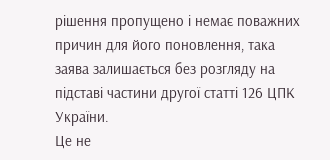рішення пропущено і немає поважних причин для його поновлення, така заява залишається без розгляду на підставі частини другої статті 126 ЦПК України.
Це не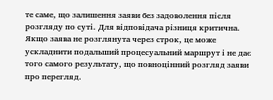те саме, що залишення заяви без задоволення після розгляду по суті. Для відповідача різниця критична. Якщо заява не розглянута через строк, це може ускладнити подальший процесуальний маршрут і не дає того самого результату, що повноцінний розгляд заяви про перегляд.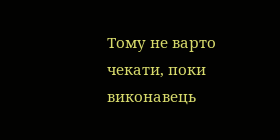Тому не варто чекати, поки виконавець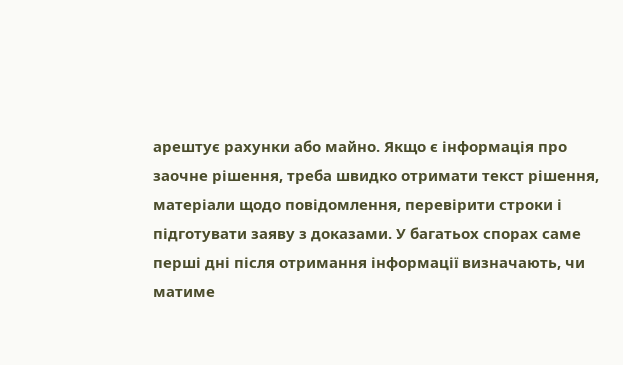арештує рахунки або майно. Якщо є інформація про заочне рішення, треба швидко отримати текст рішення, матеріали щодо повідомлення, перевірити строки і підготувати заяву з доказами. У багатьох спорах саме перші дні після отримання інформації визначають, чи матиме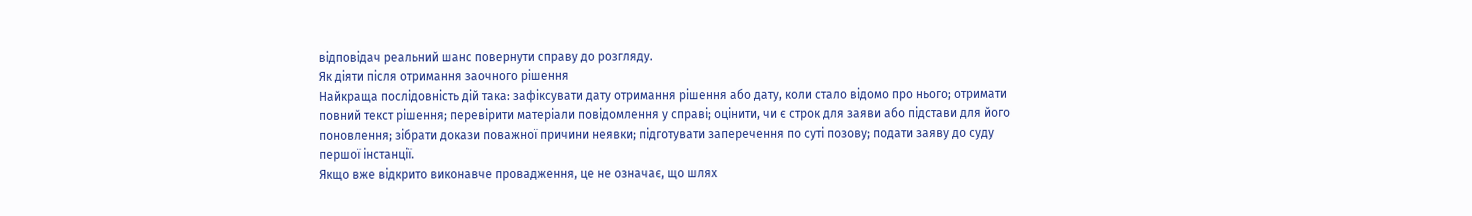відповідач реальний шанс повернути справу до розгляду.
Як діяти після отримання заочного рішення
Найкраща послідовність дій така: зафіксувати дату отримання рішення або дату, коли стало відомо про нього; отримати повний текст рішення; перевірити матеріали повідомлення у справі; оцінити, чи є строк для заяви або підстави для його поновлення; зібрати докази поважної причини неявки; підготувати заперечення по суті позову; подати заяву до суду першої інстанції.
Якщо вже відкрито виконавче провадження, це не означає, що шлях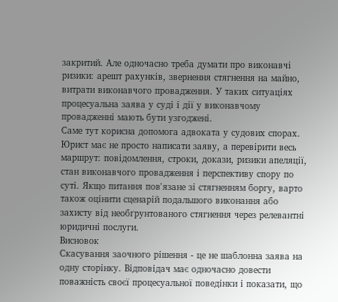закритий. Але одночасно треба думати про виконавчі ризики: арешт рахунків, звернення стягнення на майно, витрати виконавчого провадження. У таких ситуаціях процесуальна заява у суді і дії у виконавчому провадженні мають бути узгоджені.
Саме тут корисна допомога адвоката у судових спорах. Юрист має не просто написати заяву, а перевірити весь маршрут: повідомлення, строки, докази, ризики апеляції, стан виконавчого провадження і перспективу спору по суті. Якщо питання пов'язане зі стягненням боргу, варто також оцінити сценарій подальшого виконання або захисту від необґрунтованого стягнення через релевантні юридичні послуги.
Висновок
Скасування заочного рішення - це не шаблонна заява на одну сторінку. Відповідач має одночасно довести поважність своєї процесуальної поведінки і показати, що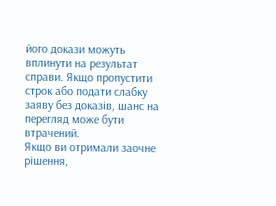його докази можуть вплинути на результат справи. Якщо пропустити строк або подати слабку заяву без доказів, шанс на перегляд може бути втрачений.
Якщо ви отримали заочне рішення,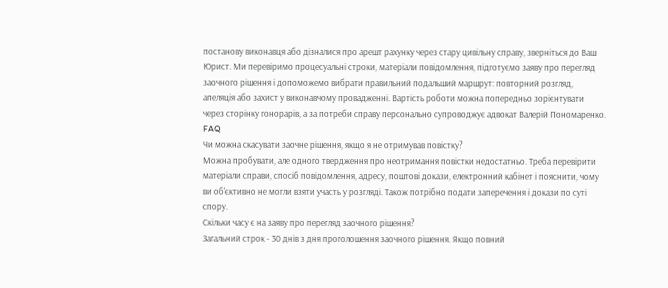постанову виконавця або дізналися про арешт рахунку через стару цивільну справу, зверніться до Ваш Юрист. Ми перевіримо процесуальні строки, матеріали повідомлення, підготуємо заяву про перегляд заочного рішення і допоможемо вибрати правильний подальший маршрут: повторний розгляд, апеляція або захист у виконавчому провадженні. Вартість роботи можна попередньо зорієнтувати через сторінку гонорарів, а за потреби справу персонально супроводжує адвокат Валерій Пономаренко.
FAQ
Чи можна скасувати заочне рішення, якщо я не отримував повістку?
Можна пробувати, але одного твердження про неотримання повістки недостатньо. Треба перевірити матеріали справи, спосіб повідомлення, адресу, поштові докази, електронний кабінет і пояснити, чому ви об'єктивно не могли взяти участь у розгляді. Також потрібно подати заперечення і докази по суті спору.
Скільки часу є на заяву про перегляд заочного рішення?
Загальний строк - 30 днів з дня проголошення заочного рішення. Якщо повний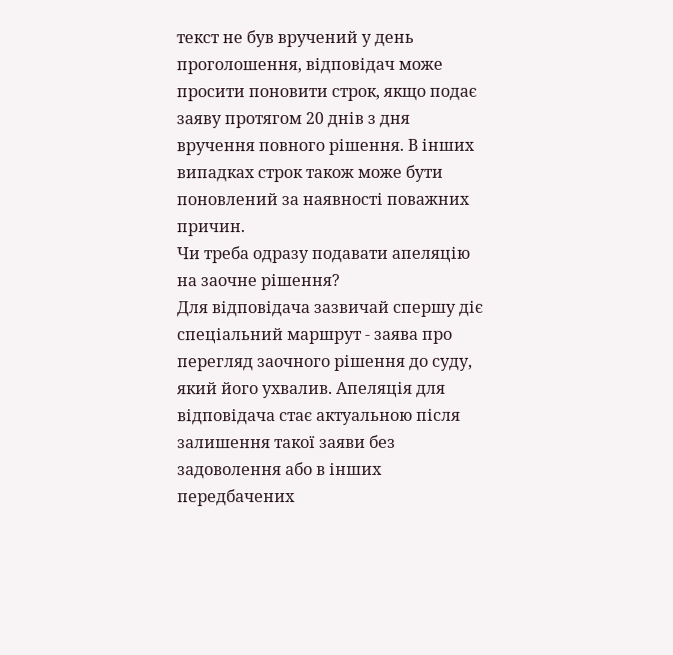текст не був вручений у день проголошення, відповідач може просити поновити строк, якщо подає заяву протягом 20 днів з дня вручення повного рішення. В інших випадках строк також може бути поновлений за наявності поважних причин.
Чи треба одразу подавати апеляцію на заочне рішення?
Для відповідача зазвичай спершу діє спеціальний маршрут - заява про перегляд заочного рішення до суду, який його ухвалив. Апеляція для відповідача стає актуальною після залишення такої заяви без задоволення або в інших передбачених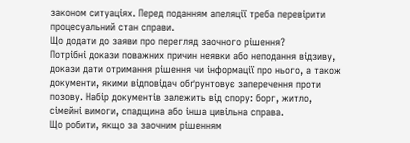законом ситуаціях. Перед поданням апеляції треба перевірити процесуальний стан справи.
Що додати до заяви про перегляд заочного рішення?
Потрібні докази поважних причин неявки або неподання відзиву, докази дати отримання рішення чи інформації про нього, а також документи, якими відповідач обґрунтовує заперечення проти позову. Набір документів залежить від спору: борг, житло, сімейні вимоги, спадщина або інша цивільна справа.
Що робити, якщо за заочним рішенням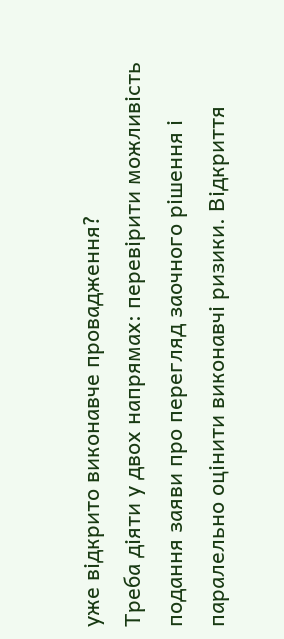уже відкрито виконавче провадження?
Треба діяти у двох напрямах: перевірити можливість подання заяви про перегляд заочного рішення і паралельно оцінити виконавчі ризики. Відкриття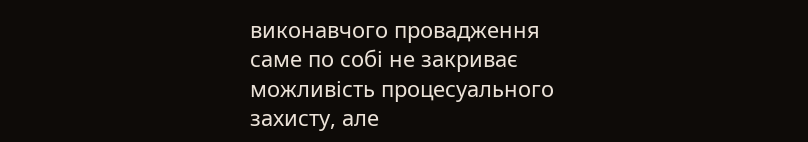виконавчого провадження саме по собі не закриває можливість процесуального захисту, але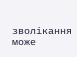зволікання може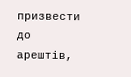призвести до арештів,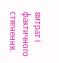витрат і фактичного стягнення.